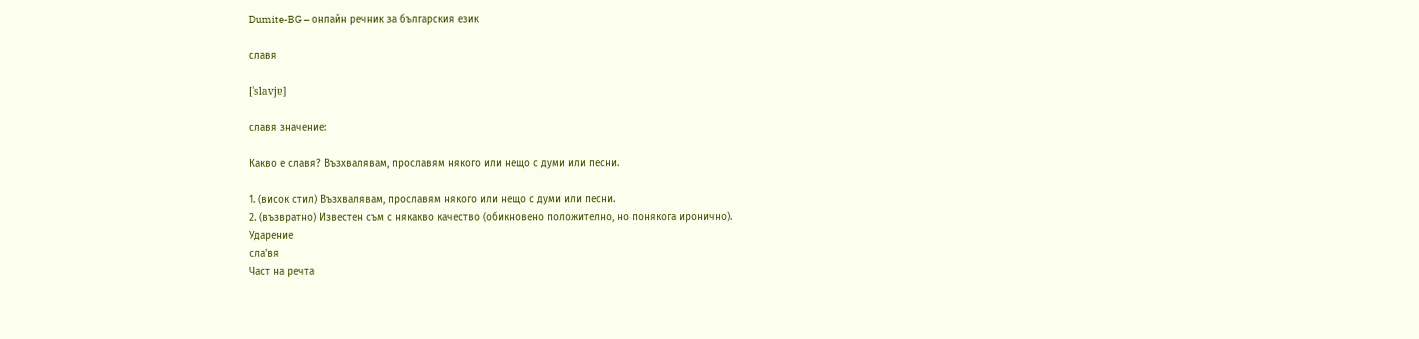Dumite-BG – онлайн речник за българския език

славя

[ˈslavjɐ]

славя значение:

Какво е славя? Възхвалявам, прославям някого или нещо с думи или песни.

1. (висок стил) Възхвалявам, прославям някого или нещо с думи или песни.
2. (възвратно) Известен съм с някакво качество (обикновено положително, но понякога иронично).
Ударение
сла'вя
Част на речта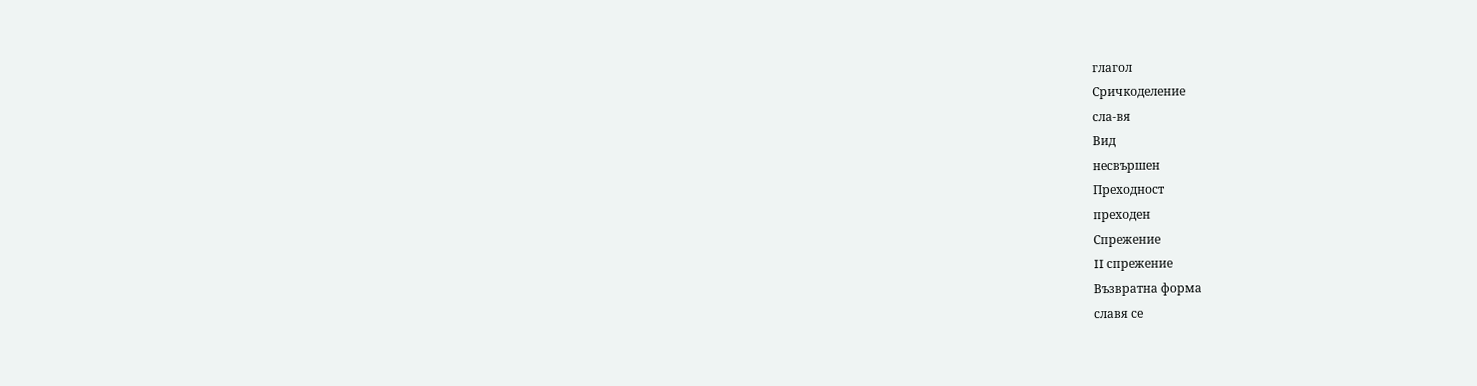глагол
Сричкоделение
сла-вя
Вид
несвършен
Преходност
преходен
Спрежение
II спрежение
Възвратна форма
славя се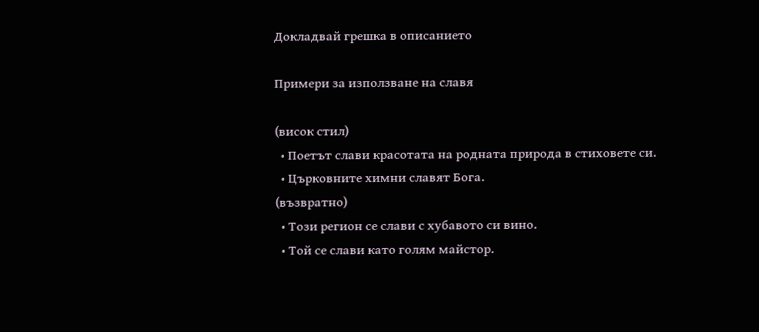Докладвай грешка в описанието

Примери за използване на славя

(висок стил)
  • Поетът слави красотата на родната природа в стиховете си.
  • Църковните химни славят Бога.
(възвратно)
  • Този регион се слави с хубавото си вино.
  • Той се слави като голям майстор.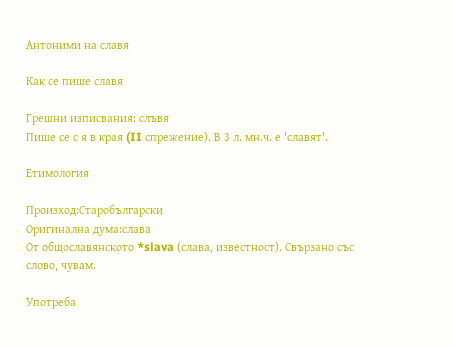Антоними на славя

Как се пише славя

Грешни изписвания: слъвя
Пише се с я в края (II спрежение). В 3 л. мн.ч. е 'славят'.

Етимология

Произход:Старобългарски
Оригинална дума:слава
От общославянското *slava (слава, известност). Свързано със слово, чувам.

Употреба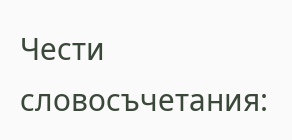Чести словосъчетания: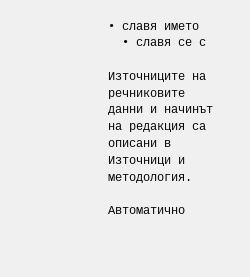• славя името
  • славя се с

Източниците на речниковите данни и начинът на редакция са описани в Източници и методология.

Автоматично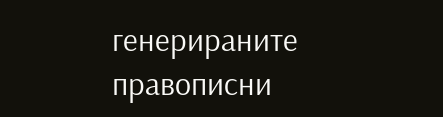генерираните правописни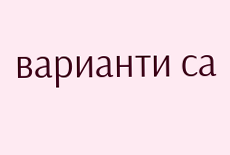варианти са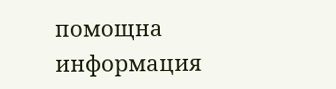помощна информация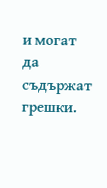и могат да съдържат грешки.